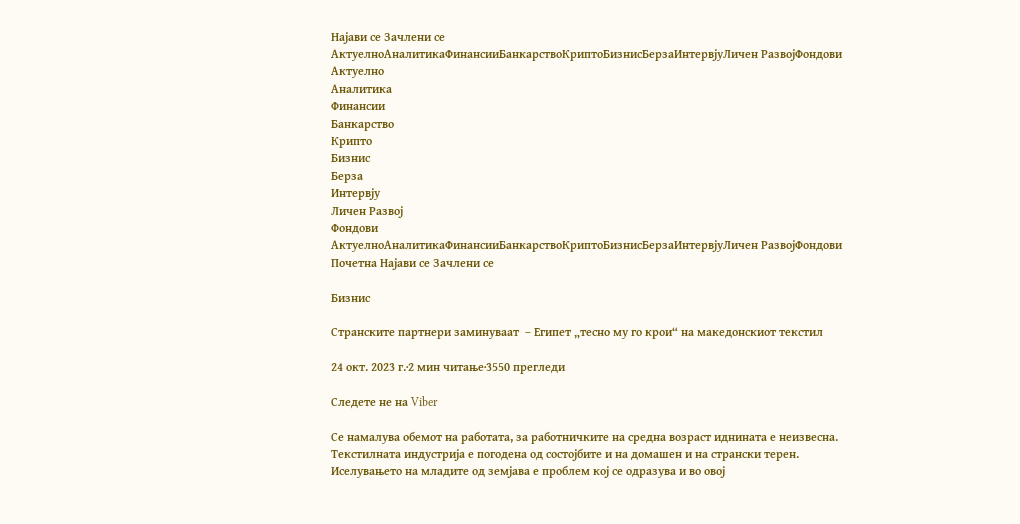Најави се Зачлени се
АктуелноАналитикаФинансииБанкарствоКриптоБизнисБерзаИнтервјуЛичен РазвојФондови
Актуелно
Аналитика
Финансии
Банкарство
Крипто
Бизнис
Берза
Интервју
Личен Развој
Фондови
АктуелноАналитикаФинансииБанкарствоКриптоБизнисБерзаИнтервјуЛичен РазвојФондови
Почетна Најави се Зачлени се

Бизнис

Странските партнери заминуваат  – Египет „тесно му го крои“ на македонскиот текстил

24 окт. 2023 г.·2 мин читање·3550 прегледи

Следете не на Viber

Се намалува обемот на работата, за работничките на средна возраст иднината е неизвесна. Текстилната индустрија е погодена од состојбите и на домашен и на странски терен. Иселувањето на младите од земјава е проблем кој се одразува и во овој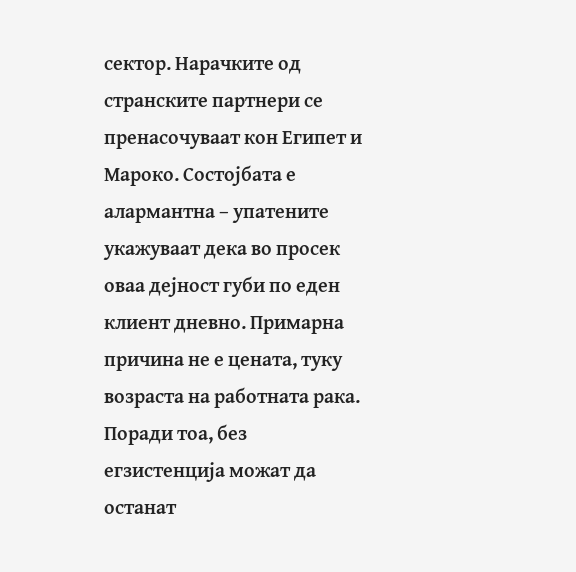сектор. Нарачките од странските партнери се пренасочуваат кон Египет и Мароко. Состојбата е алармантна – упатените укажуваат дека во просек оваа дејност губи по еден клиент дневно. Примарна причина не е цената, туку возраста на работната рака. Поради тоа, без егзистенција можат да останат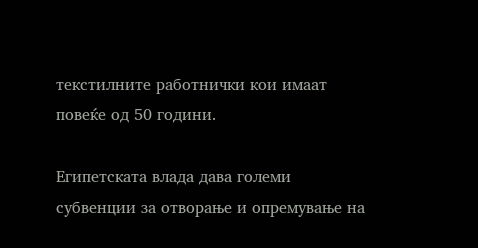текстилните работнички кои имаат повеќе од 50 години.

Египетската влада дава големи субвенции за отворање и опремување на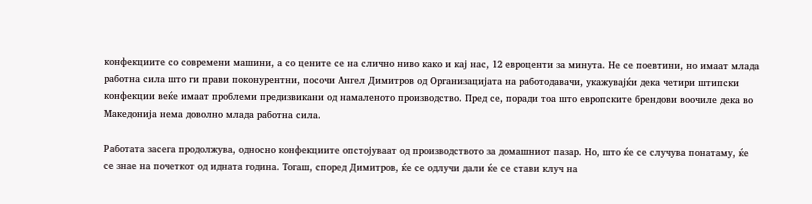конфекциите со современи машини, а со цените се на слично ниво како и кај нас, 12 евроценти за минута. Не се поевтини, но имаат млада работна сила што ги прави поконурентни, посочи Ангел Димитров од Организацијата на работодавачи, укажувајќи дека четири штипски конфекции веќе имаат проблеми предизвикани од намаленото производство. Пред се, поради тоа што европските брендови воочиле дека во Македонија нема доволно млада работна сила.

Работата засега продолжува, односно конфекциите опстојуваат од производството за домашниот пазар. Но, што ќе се случува понатаму, ќе се знае на почеткот од идната година. Тогаш, според Димитров, ќе се одлучи дали ќе се стави клуч на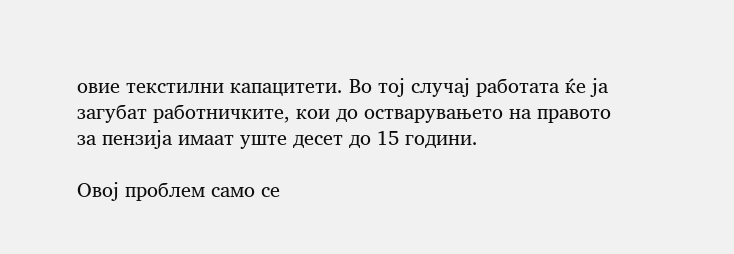овие текстилни капацитети. Во тој случај работата ќе ја загубат работничките, кои до остварувањето на правото за пензија имаат уште десет до 15 години.

Овој проблем само се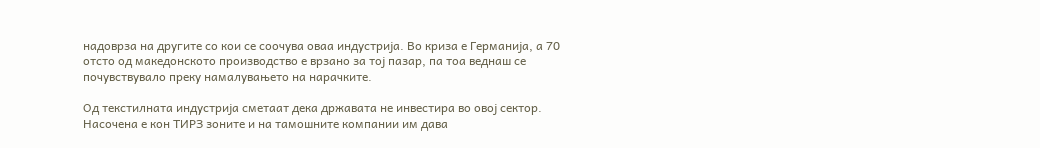надоврза на другите со кои се соочува оваа индустрија. Во криза е Германија, а 70 отсто од македонското производство е врзано за тој пазар, па тоа веднаш се почувствувало преку намалувањето на нарачките.

Од текстилната индустрија сметаат дека државата не инвестира во овој сектор. Насочена е кон ТИРЗ зоните и на тамошните компании им дава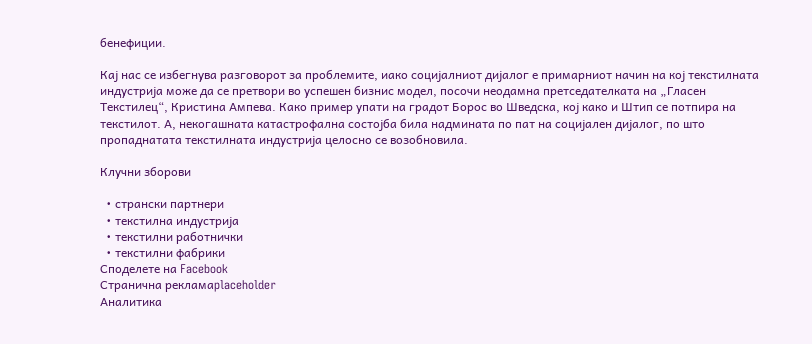бенефиции.

Кај нас се избегнува разговорот за проблемите, иако социјалниот дијалог е примарниот начин на кој текстилната индустрија може да се претвори во успешен бизнис модел, посочи неодамна претседателката на „Гласен Текстилец“, Кристина Ампева. Како пример упати на градот Борос во Шведска, кој како и Штип се потпира на текстилот. А, некогашната катастрофална состојба била надмината по пат на социјален дијалог, по што пропаднатата текстилната индустрија целосно се возобновила.

Клучни зборови

  • странски партнери
  • текстилна индустрија
  • текстилни работнички
  • текстилни фабрики
Споделете на Facebook
Странична рекламаplaceholder
Аналитика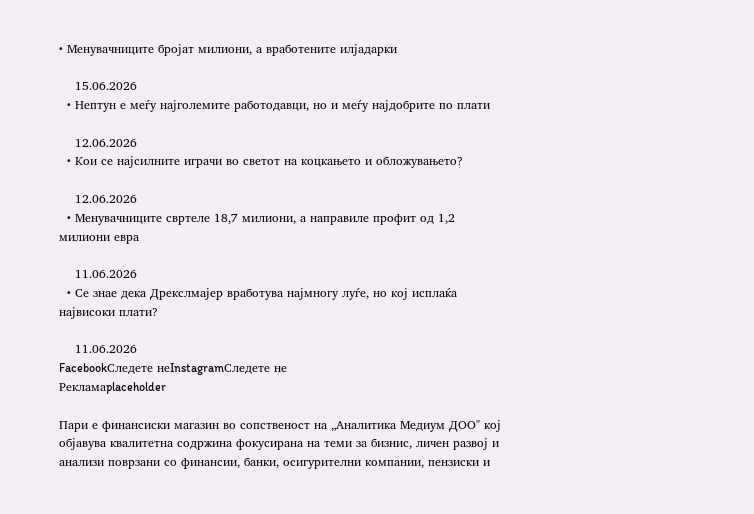• Менувачниците бројат милиони, а вработените илјадарки

    15.06.2026
  • Нептун е меѓу најголемите работодавци, но и меѓу најдобрите по плати

    12.06.2026
  • Кои се најсилните играчи во светот на коцкањето и обложувањето?

    12.06.2026
  • Менувачниците свртеле 18,7 милиони, а направиле профит од 1,2 милиони евра

    11.06.2026
  • Се знае дека Дрекслмајер вработува најмногу луѓе, но кој исплаќа највисоки плати?

    11.06.2026
FacebookСледете неInstagramСледете не
Рекламаplaceholder

Пари е финансиски магазин во сопственост на „Аналитика Медиум ДОО" кој објавува квалитетна содржина фокусирана на теми за бизнис, личен развој и анализи поврзани со финансии, банки, осигурителни компании, пензиски и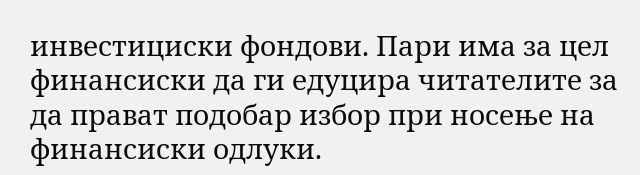инвестициски фондови. Пари има за цел финансиски да ги едуцира читателите за да прават подобар избор при носење на финансиски одлуки.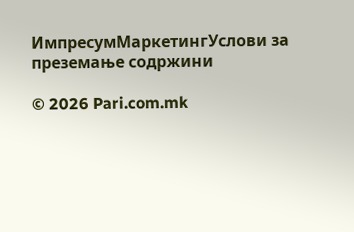ИмпресумМаркетингУслови за преземање содржини

© 2026 Pari.com.mk